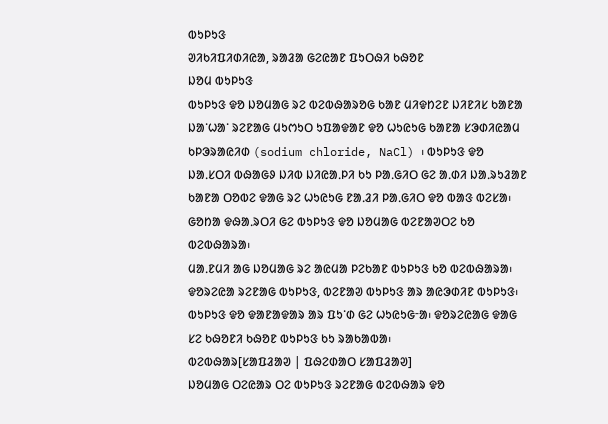ᱵᱩᱞᱩᱝ
ᱣᱤᱠᱤᱯᱤᱰᱤᱭᱟ, ᱨᱟᱲᱟ ᱜᱮᱭᱟᱱ ᱯᱩᱛᱷᱤ ᱠᱷᱚᱱ
ᱡᱚᱢ ᱵᱩᱞᱩᱝ
ᱵᱩᱞᱩᱝ ᱫᱚ ᱡᱚᱢᱟᱜ ᱨᱮ ᱵᱮᱵᱷᱟᱨᱚᱜ ᱠᱟᱱ ᱢᱤᱫᱴᱮᱱ ᱡᱤᱱᱤᱥ ᱠᱟᱱᱟ ᱡᱟᱸᱦᱟᱸ ᱨᱮᱱᱟᱜ ᱢᱩᱬᱩᱛ ᱩᱯᱟᱫᱟᱱ ᱫᱚ ᱦᱩᱭᱩᱜ ᱠᱟᱱᱟ ᱥᱳᱰᱤᱭᱟᱢ ᱠᱞᱳᱨᱟᱭᱤᱰ (sodium chloride, NaCl) ᱾ ᱵᱩᱞᱩᱝ ᱫᱚ ᱡᱟᱹᱥᱛᱤ ᱵᱷᱟᱜᱽ ᱡᱤᱵ ᱡᱤᱭᱟᱹᱞᱤ ᱠᱩ ᱞᱟᱹᱜᱤᱛ ᱜᱮ ᱟᱹᱰᱤ ᱡᱟᱹᱨᱩᱲᱟᱱ ᱠᱟᱱᱟ ᱛᱚᱵᱮ ᱫᱟᱜ ᱨᱮ ᱦᱩᱭᱩᱜ ᱱᱟᱹᱲᱤ ᱞᱟᱹᱜᱤᱛ ᱫᱚ ᱵᱟᱝ ᱵᱮᱥᱟ᱾ ᱜᱚᱴᱟ ᱫᱷᱟᱹᱨᱛᱤ ᱜᱮ ᱵᱩᱞᱩᱝ ᱫᱚ ᱡᱚᱢᱟᱜ ᱵᱮᱱᱟᱣᱛᱮ ᱠᱚ ᱵᱮᱵᱷᱟᱨᱟ᱾
ᱢᱟᱹᱱᱢᱤ ᱟᱜ ᱡᱚᱢᱟᱜ ᱨᱮ ᱟᱭᱢᱟ ᱞᱮᱠᱟᱱ ᱵᱩᱞᱩᱝ ᱠᱚ ᱵᱮᱵᱷᱟᱨᱟ᱾ ᱫᱚᱨᱮᱭᱟ ᱨᱮᱱᱟᱜ ᱵᱩᱞᱩᱝ, ᱵᱮᱱᱟᱣ ᱵᱩᱞᱩᱝ ᱟᱨ ᱟᱭᱳᱰᱤᱱ ᱵᱩᱞᱩᱝ᱾ ᱵᱩᱞᱩᱝ ᱫᱚ ᱫᱟᱱᱟᱫᱟᱨ ᱟᱨ ᱯᱩᱸᱰ ᱜᱮ ᱦᱩᱭᱩᱜᱼᱟ᱾ ᱫᱚᱨᱮᱭᱟᱜ ᱫᱟᱜ ᱥᱮ ᱠᱷᱚᱱᱤ ᱠᱷᱚᱱ ᱵᱩᱞᱩᱝ ᱠᱩ ᱨᱟᱠᱟᱵᱟ᱾
ᱵᱮᱵᱷᱟᱨ[ᱥᱟᱯᱲᱟᱣ | ᱯᱷᱮᱰᱟᱛ ᱥᱟᱯᱲᱟᱣ]
ᱡᱚᱢᱟᱜ ᱛᱮᱭᱟᱨ ᱛᱮ ᱵᱩᱞᱩᱝ ᱨᱮᱱᱟᱜ ᱵᱮᱵᱷᱟᱨ ᱫᱚ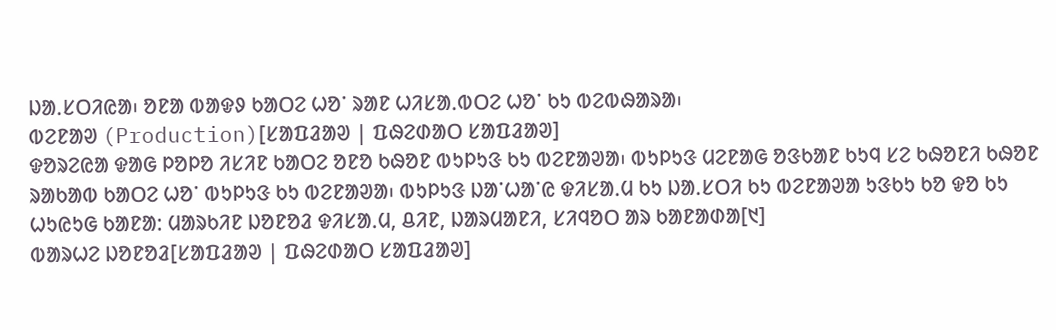ᱡᱟᱹᱥᱛᱤᱭᱟ᱾ ᱚᱱᱟ ᱵᱟᱫᱽ ᱠᱟᱛᱮ ᱦᱚᱸ ᱨᱟᱱ ᱦᱤᱥᱟᱹᱵᱛᱮ ᱦᱚᱸ ᱠᱩ ᱵᱮᱵᱷᱟᱨᱟ᱾
ᱵᱮᱱᱟᱣ (Production)[ᱥᱟᱯᱲᱟᱣ | ᱯᱷᱮᱰᱟᱛ ᱥᱟᱯᱲᱟᱣ]
ᱫᱚᱨᱮᱭᱟ ᱫᱟᱜ ᱞᱚᱞᱚ ᱤᱥᱤᱱ ᱠᱟᱛᱮ ᱚᱱᱚ ᱠᱷᱚᱱ ᱵᱩᱞᱩᱝ ᱠᱩ ᱵᱮᱱᱟᱣᱟ᱾ ᱵᱩᱞᱩᱝ ᱢᱮᱱᱟᱜ ᱚᱝᱠᱟᱱ ᱠᱩᱧ ᱥᱮ ᱠᱷᱚᱱᱤ ᱠᱷᱚᱱ ᱨᱟᱠᱟᱵ ᱠᱟᱛᱮ ᱦᱚᱸ ᱵᱩᱞᱩᱝ ᱠᱩ ᱵᱮᱱᱟᱣᱟ᱾ ᱵᱩᱞᱩᱝ ᱡᱟᱸᱦᱟᱸᱭ ᱫᱤᱥᱟᱹᱢ ᱠᱩ ᱡᱟᱹᱥᱛᱤ ᱠᱩ ᱵᱮᱱᱟᱣᱟ ᱩᱝᱠᱩ ᱠᱚ ᱫᱚ ᱠᱩ ᱦᱩᱭᱩᱜ ᱠᱟᱱᱟ: ᱢᱟᱨᱠᱤᱱ ᱡᱚᱱᱚᱲ ᱫᱤᱥᱟᱹᱢ, ᱪᱤᱱ, ᱡᱟᱨᱢᱟᱱᱤ, ᱥᱤᱧᱚᱛ ᱟᱨ ᱠᱟᱱᱟᱰᱟ[᱑]
ᱵᱟᱨᱦᱮ ᱡᱚᱱᱚᱲ[ᱥᱟᱯᱲᱟᱣ | ᱯᱷᱮᱰᱟᱛ ᱥᱟᱯᱲᱟᱣ]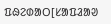ᱯᱷᱮᱰᱟᱛ[ᱥᱟᱯᱲᱟᱣ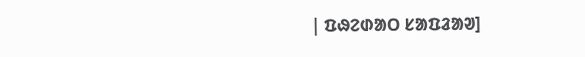| ᱯᱷᱮᱰᱟᱛ ᱥᱟᱯᱲᱟᱣ]